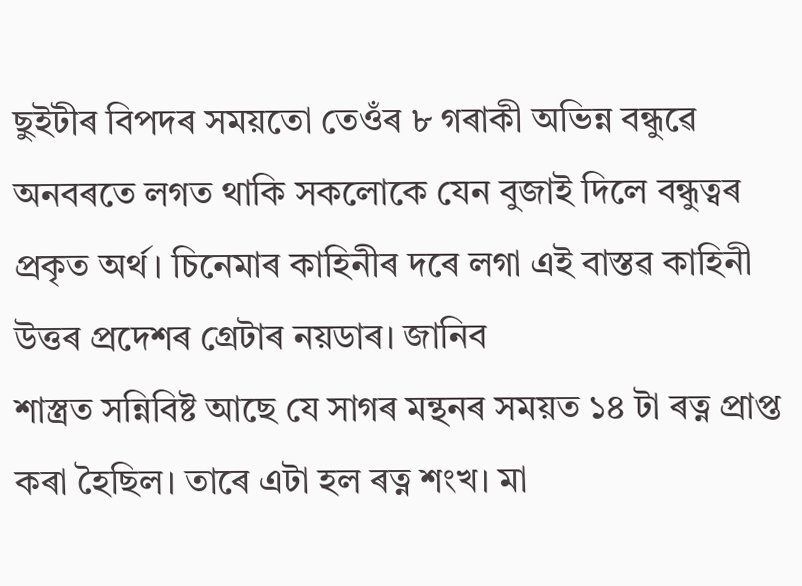ছুইটীৰ বিপদৰ সময়তো তেওঁৰ ৮ গৰাকী অভিন্ন বন্ধুৱে অনবৰতে লগত থাকি সকলোকে যেন বুজাই দিলে বন্ধুত্বৰ প্ৰকৃত অৰ্থ। চিনেমাৰ কাহিনীৰ দৰে লগা এই বাস্তৱ কাহিনী উত্তৰ প্ৰদেশৰ গ্ৰেটাৰ নয়ডাৰ। জানিব
শাস্ত্ৰত সন্নিবিষ্ট আছে যে সাগৰ মন্থনৰ সময়ত ১৪ টা ৰত্ন প্ৰাপ্ত কৰা হৈছিল। তাৰে এটা হল ৰত্ন শংখ। মা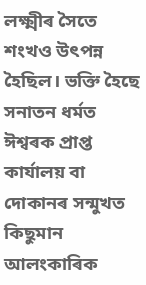লক্ষ্মীৰ সৈতে শংখও উৎপন্ন হৈছিল। ভক্তি হৈছে সনাতন ধৰ্মত ঈশ্বৰক প্ৰাপ্ত
কাৰ্যালয় বা দোকানৰ সন্মুখত কিছুমান আলংকাৰিক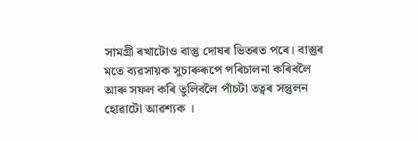সামগ্ৰী ৰখাটোও বাস্তু দোষৰ ভিতৰত পৰে। বাস্তুৰ মতে ব্যৱসায়ক সুচাৰুৰূপে পৰিচালনা কৰিবলৈ আৰু সফল কৰি তুলিবলৈ পাঁচটা তত্বৰ সন্তুলন হোৱাটো আৱশ্যক ।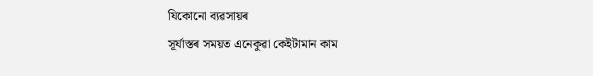যিকোনো ব্যৱসায়ৰ
সূৰ্যাস্তৰ সময়ত এনেকুৱা কেইটামান কাম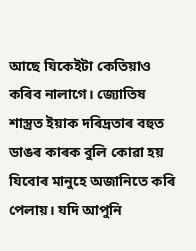আছে যিকেইটা কেতিয়াও কৰিব নালাগে। জ্যোতিষ শাস্ত্ৰত ইয়াক দৰিদ্ৰতাৰ বহুত ডাঙৰ কাৰক বুলি কোৱা হয় যিবোৰ মানুহে অজানিতে কৰি পেলায়। যদি আপুনি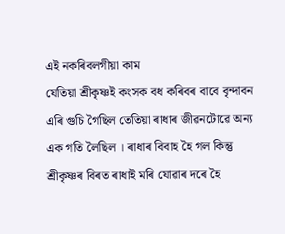এই নকৰিবলগীয়া কাম
যেতিয়া শ্ৰীকৃষ্ণই কংসক বধ কৰিবৰ বাবে বৃন্দাবন এৰি গুচি গৈছিল তেতিয়া ৰাধাৰ জীৱনটোৱে অন্য এক গতি লৈছিল । ৰাধাৰ বিবাহ হৈ গল কিন্তু শ্ৰীকৃষ্ণৰ বিৰত ৰাধাই মৰি যোৱাৰ দৰে হৈ